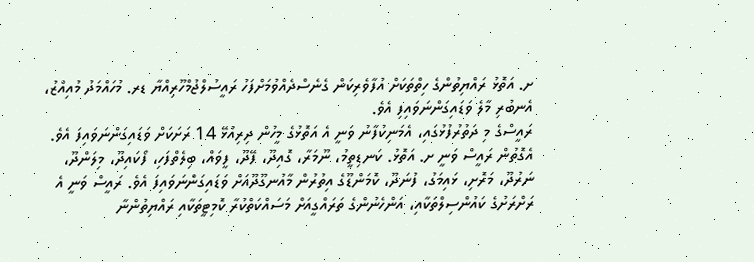ށ. އަތޮޅު ރައްޔިތުންގެ ހިތްތަކަށް އުފާވެރިކަން ގެނެސްދެއްވުމަށްފަހު ރައީސުލްޖުމްހޫރިއްޔާ ޑރ. މުހައްމަދު މުއިއްޒު، އެނބުރި މާލެ ވަޑައިގަންނަވައިފި އެވެ.
ރައީސްގެ މި ދަތުރުފުޅުގައި، އެމަނިކުފާނު ވަނީ އެ އަތޮޅުގެ މީހުން ދިރިއުޅޭ 14 ރަށަކަށް ވަޑައިގަންނަވައިފަ އެވެ. އެގޮތުން ރައީސް ވަނީ ށ. އަތޮޅު. ކަނޑިތީމު، ނޫމަރާ، ގޮއިދޫ، ފޭދޫ، ފީވައް، ބިލެތްފަހި، ފޯކައިދޫ، މިލަންދޫ، ނަރުދޫ، މަރޮށި، ޅައިމަގު، ފުނަދޫ، ކޮމަންޑޫގެ އިތުރުން މާއުނގޫދޫއަށް ވަޑައިގަންނަވައިފަ އެވެ. ރައީސް ވަނީ އެ ރަށްރަށުގެ ކައުންސިލްތަކާއި، އަންހެނުންގެ ތަރައްގީއަށް މަސައްކަތްކުރާ ކޮމިޓީތަކާއި ރައްޔިތުންނާ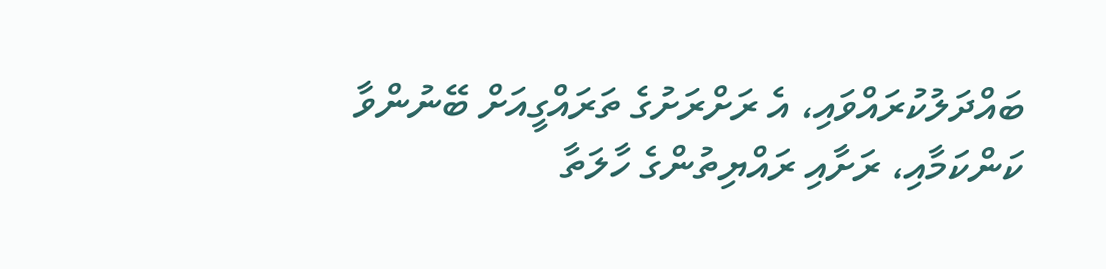ބައްދަލުކުރައްވައި، އެ ރަށްރަށުގެ ތަރައްގީއަށް ބޭނުންވާ ކަންކަމާއި، ރަށާއި ރައްޔިތުންގެ ހާލަތާ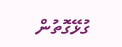ގުޅޭގޮތުން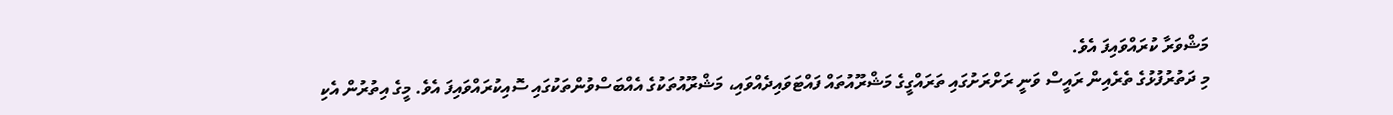މަޝްވަރާ ކުރައްވައިފަ އެވެ.
މި ދަތުރުފުޅުގެ ތެރެއިން ރައީސް ވަނީ ރަށްރަށުގައި ތަރައްގީގެ މަޝްރޫއުތައް ފައްޓަވައިދެއްވައި، މަޝްރޫއުތަކުގެ އެއްބަސްވުންތަކުގައި ސޮއިކުރައްވައިފަ އެވެ. މީގެ އިތުރުން އެކި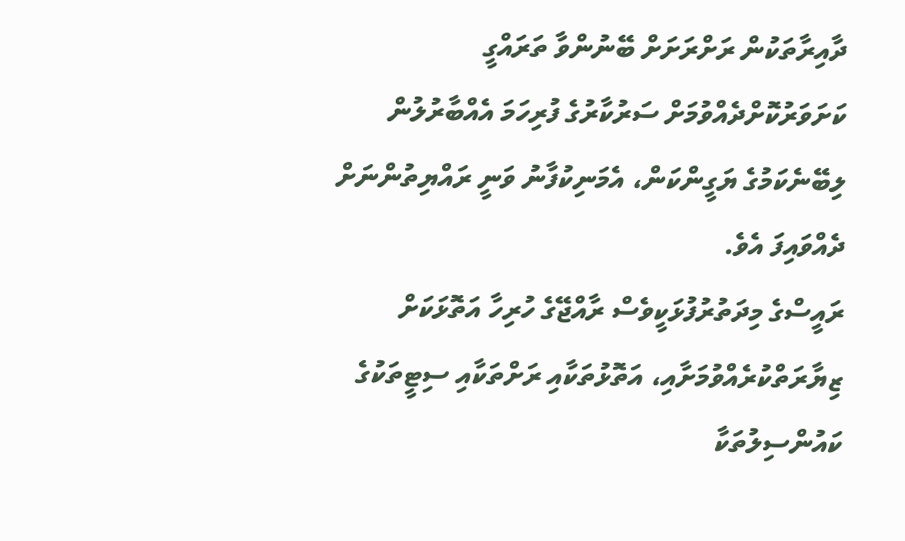ދާއިރާތަކުން ރަށްރަށަށް ބޭނުންވާ ތަރައްގީ ކަށަވަރުކޮށްދެއްވުމަށް ސަރުކާރުގެ ފުރިހަމަ އެއްބާރުލުން ލިބޭނެކަމުގެ ޔަގީންކަން، އެމަނިކުފާނު ވަނީ ރައްޔިތުންނަށް ދެއްވައިފަ އެވެ.
ރައީސްގެ މިދަތުރުފުޅަކީވެސް ރާއްޖޭގެ ހުރިހާ އަތޮޅަކަށް ޒިޔާރަތްކުރެއްވުމަށާއި، އަތޮޅުތަކާއި ރަށްތަކާއި ސިޓީތަކުގެ ކައުންސިލުތަކާ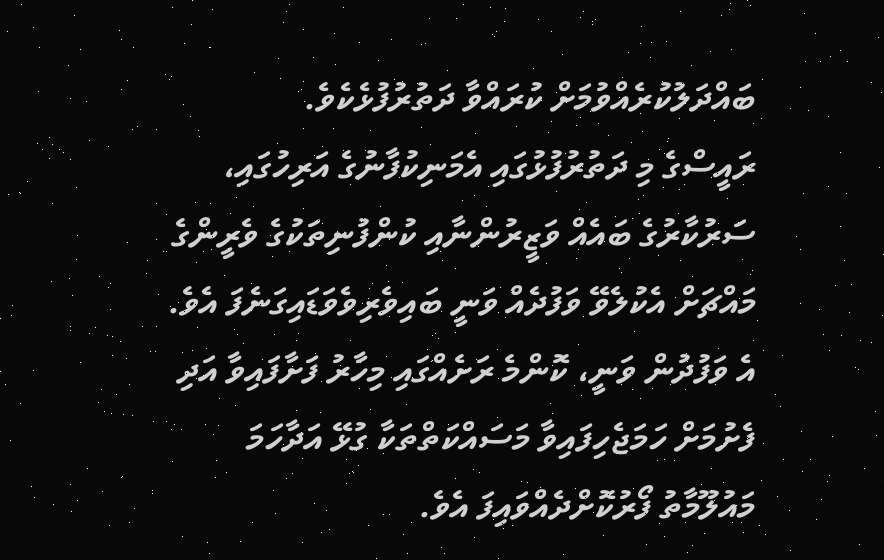ބައްދަލުކުރެއްވުމަށް ކުރައްވާ ދަތުރުފުޅެކެވެ.
ރައީސްގެ މި ދަތުރުފުޅުގައި އެމަނިކުފާނުގެ އަރިހުގައި، ސަރުކާރުގެ ބައެއް ވަޒީރުންނާއި ކުންފުނިތަކުގެ ވެރީންގެ މައްޗަށް އެކުލެވޭ ވަފުދެއް ވަނީ ބައިވެރިވެވަޑައިގަނެފަ އެވެ. އެ ވަފުދުން ވަނީ، ކޮންމެ ރަށެއްގައި މިހާރު ފަށާފައިވާ އަދި ފެށުމަށް ހަމަޖެހިފައިވާ މަސައްކަތްތަކާ ގުޅޭ އަދާހަމަ މައުލޫމާތު ފޯރުކޮށްދެއްވައިފަ އެވެ.